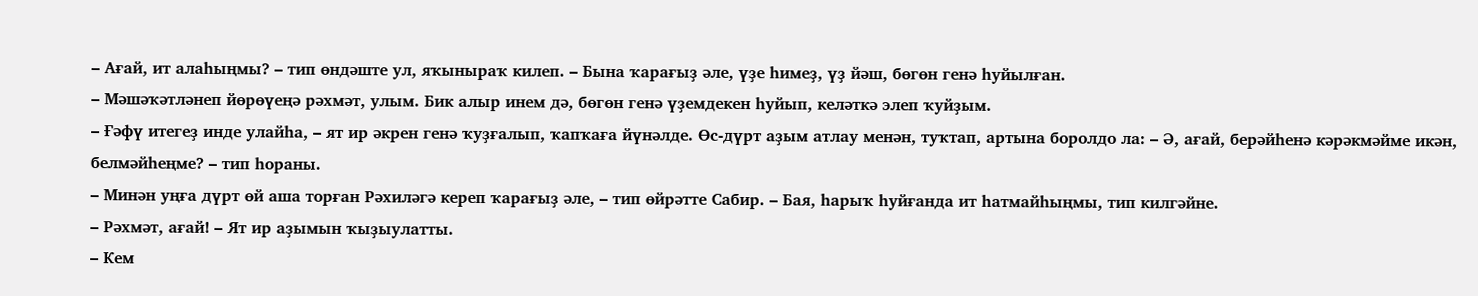– Ағай, ит алаһыңмы? – тип өндәште ул, яҡыныраҡ килеп. – Бына ҡарағыҙ әле, үҙе һимеҙ, үҙ йәш, бөгөн генә һуйылған.
– Мәшәҡәтләнеп йөрөүеңә рәхмәт, улым. Бик алыр инем дә, бөгөн генә үҙемдекен һуйып, келәткә элеп ҡуйҙым.
– Ғәфү итегеҙ инде улайһа, – ят ир әкрен генә ҡуҙғалып, ҡапҡаға йүнәлде. Өс-дүрт аҙым атлау менән, туҡтап, артына боролдо ла: – Ә, ағай, берәйһенә кәрәкмәйме икән, белмәйһеңме? – тип һораны.
– Минән уңға дүрт өй аша торған Рәхиләгә кереп ҡарағыҙ әле, – тип өйрәтте Сабир. – Бая, һарыҡ һуйғанда ит һатмайһыңмы, тип килгәйне.
– Рәхмәт, ағай! – Ят ир аҙымын ҡыҙыулатты.
– Кем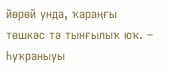йөрөй унда, ҡараңғы төшкәс тә тынғылыҡ юҡ. – Һуҡраныуы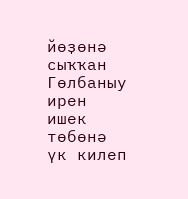йөҙөнә сыҡҡан Гөлбаныу ирен ишек төбөнә үк килеп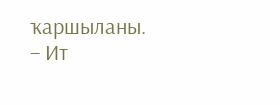ҡаршыланы.
– Ит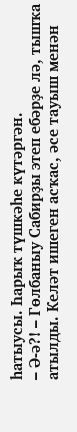һатыусы. Һарыҡ түшкәһе күтәргән.
– Ә-ә?! – Гөлбаныу Сабирҙы этеп ебәрҙе лә, тышҡа атылды. Келәт ишеген асҡас, әсе тауыш менән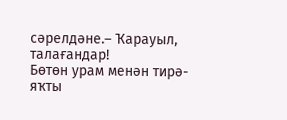сәрелдәне.– Ҡарауыл, талағандар!
Бөтөн урам менән тирә-яҡты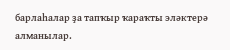барлаһалар ҙа тапҡыр ҡараҡты эләктерә алманылар.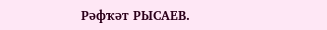Рәфҡәт РЫСАЕВ.